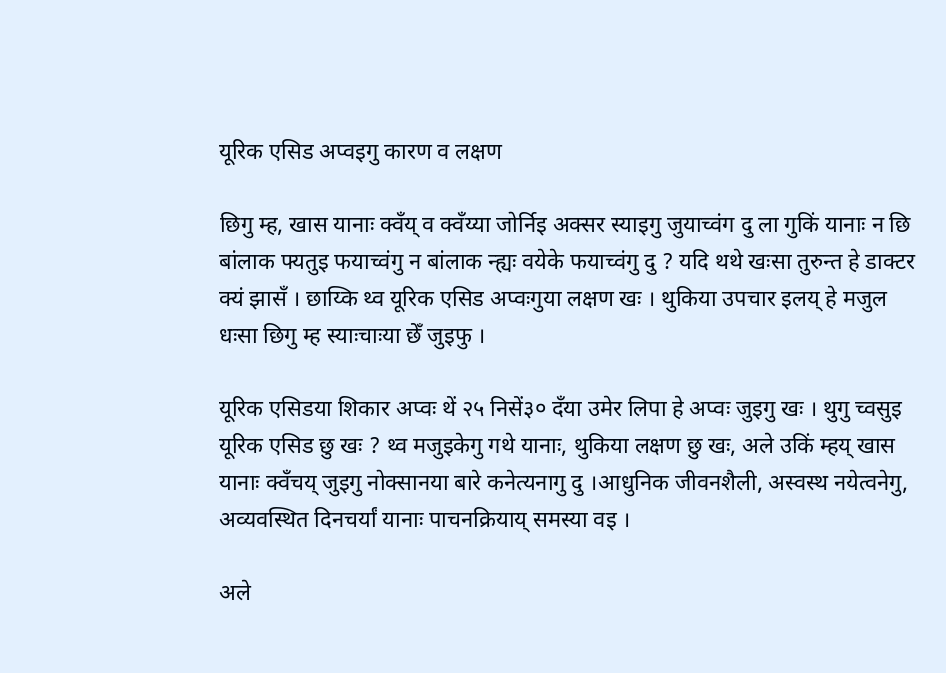यूरिक एसिड अप्वइगु कारण व लक्षण

छिगु म्ह, खास यानाः क्वँय् व क्वँय्या जोर्निइ अक्सर स्याइगु जुयाच्वंग दु ला गुकिं यानाः न छि बांलाक फ्यतुइ फयाच्वंगु न बांलाक न्ह्यः वयेके फयाच्वंगु दु ? यदि थथे खःसा तुरुन्त हे डाक्टर क्यं झासँ । छाय्कि थ्व यूरिक एसिड अप्वःगुया लक्षण खः । थुकिया उपचार इलय् हे मजुल धःसा छिगु म्ह स्याःचाःया छेँ जुइफु ।

यूरिक एसिडया शिकार अप्वः थें २५ निसें३० दँया उमेर लिपा हे अप्वः जुइगु खः । थुगु च्वसुइ यूरिक एसिड छु खः ? थ्व मजुइकेगु गथे यानाः, थुकिया लक्षण छु खः, अले उकिं म्हय् खास यानाः क्वँचय् जुइगु नोक्सानया बारे कनेत्यनागु दु ।आधुनिक जीवनशैली, अस्वस्थ नयेत्वनेगु, अव्यवस्थित दिनचर्यां यानाः पाचनक्रियाय् समस्या वइ ।

अले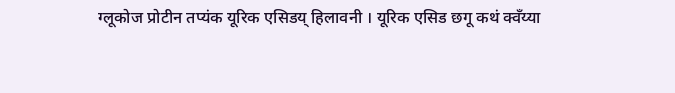ग्लूकोज प्रोटीन तप्यंक यूरिक एसिडय् हिलावनी । यूरिक एसिड छगू कथं क्वँय्या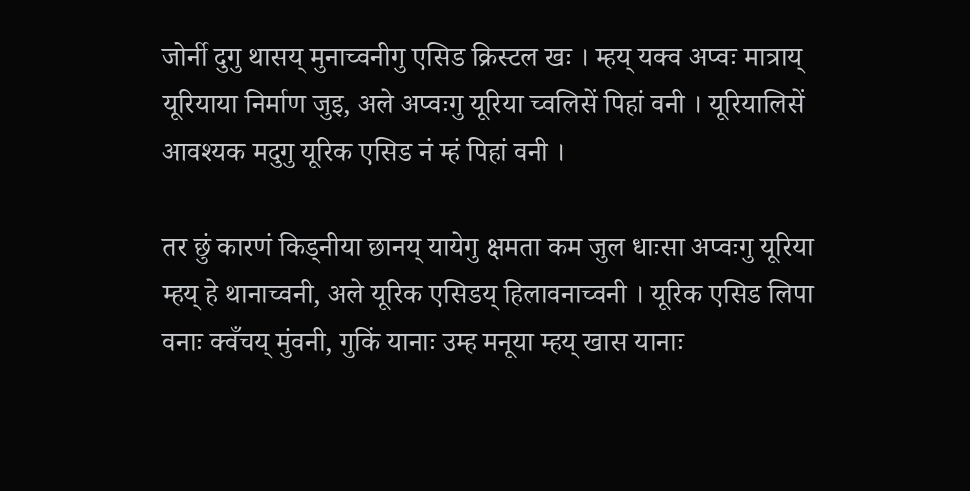जोर्नी दुगु थासय् मुनाच्वनीगु एसिड क्रिस्टल खः । म्हय् यक्व अप्वः मात्राय् यूरियाया निर्माण जुइ, अले अप्वःगु यूरिया च्वलिसें पिहां वनी । यूरियालिसें आवश्यक मदुगु यूरिक एसिड नं म्हं पिहां वनी ।

तर छुं कारणं किड्नीया छानय् यायेगु क्षमता कम जुल धाःसा अप्वःगु यूरिया म्हय् हे थानाच्वनी, अले यूरिक एसिडय् हिलावनाच्वनी । यूरिक एसिड लिपा वनाः क्वँचय् मुंवनी, गुकिं यानाः उम्ह मनूया म्हय् खास यानाः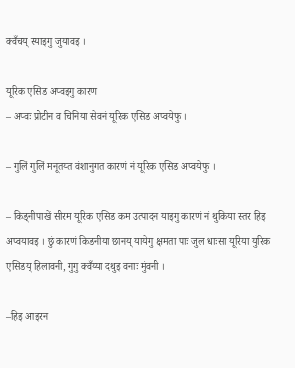क्वँचय् स्याइगु जुयावइ ।

यूरिक एसिड अप्वइगु कारण
– अप्वः प्रोटीन व चिनिया सेवनं यूरिक एसिड अप्वयेफु ।

– गुलिं गुलिं मनूतय्त वंशानुगत कारणं नं यूरिक एसिड अप्वयेफु ।

– किड्नीपाखें सीरम यूरिक एसिड कम उत्पादन याइगु कारणं नं थुकिया स्तर हिइ अप्वयावइ । छुं कारणं किडनीया छानय् यायेगु क्षमता पाः जुल धाःसा यूरिया युरिक एसिडय् हिलावनी, गुगु क्वँय्या दथुइ वनाः मुंवनी ।

–हिइ आइरन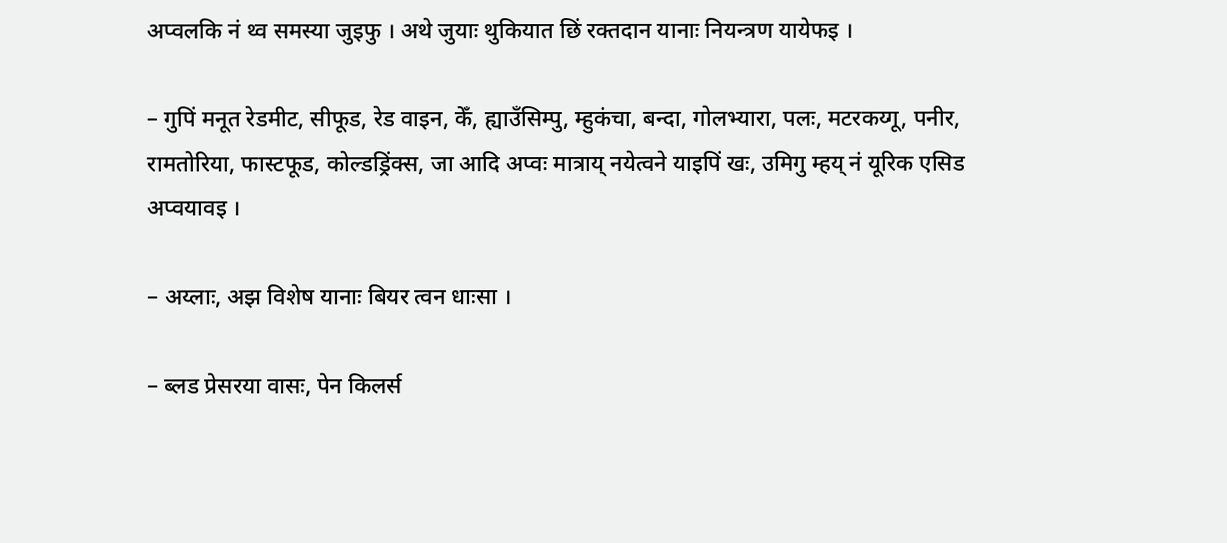अप्वलकि नं थ्व समस्या जुइफु । अथे जुयाः थुकियात छिं रक्तदान यानाः नियन्त्रण यायेफइ ।

– गुपिं मनूत रेडमीट, सीफूड, रेड वाइन, केँ, ह्याउँसिम्पु, म्हुकंचा, बन्दा, गोलभ्यारा, पलः, मटरकय्गू, पनीर, रामतोरिया, फास्टफूड, कोल्डड्रिंक्स, जा आदि अप्वः मात्राय् नयेत्वने याइपिं खः, उमिगु म्हय् नं यूरिक एसिड अप्वयावइ ।

– अय्लाः, अझ विशेष यानाः बियर त्वन धाःसा ।

– ब्लड प्रेसरया वासः, पेन किलर्स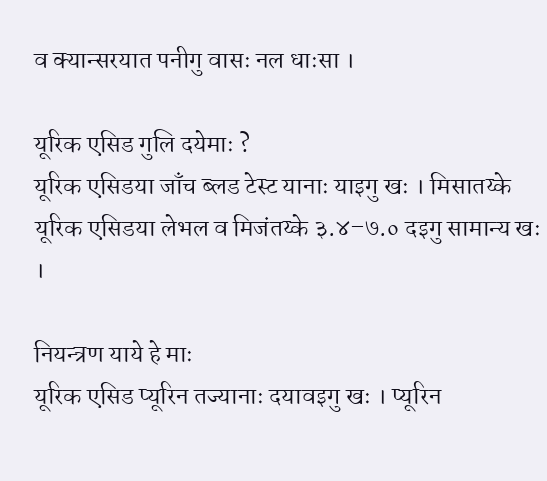व क्यान्सरयात पनीगु वासः नल धाःसा ।

यूरिक एसिड गुलि दयेमाः ?
यूरिक एसिडया जाँच ब्लड टेस्ट यानाः याइगु खः । मिसातय्के यूरिक एसिडया लेभल व मिजंतय्के ३.४–७.० दइगु सामान्य खः ।

नियन्त्रण याये हे माः
यूरिक एसिड प्यूरिन तज्यानाः दयावइगु खः । प्यूरिन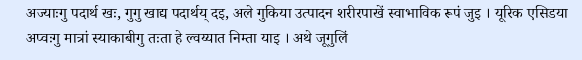अज्याःगु पदार्थ खः, गुगु खाद्य पदार्थय् दइ, अले गुकिया उत्पादन शरीरपाखें स्वाभाविक रूपं जुइ । यूरिक एसिडया अप्वःगु मात्रां स्याकाबीगु तःता हे ल्वय्यात निम्ता याइ । अथे जूगुलिं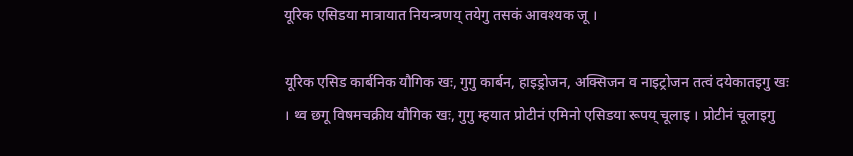यूरिक एसिडया मात्रायात नियन्त्रणय् तयेगु तसकं आवश्यक जू ।

यूरिक एसिड कार्बनिक यौगिक खः, गुगु कार्बन, हाइड्रोजन, अक्सिजन व नाइट्रोजन तत्वं दयेकातइगु खः । थ्व छगू विषमचक्रीय यौगिक खः, गुगु म्हयात प्रोटीनं एमिनो एसिडया रूपय् चूलाइ । प्रोटीनं चूलाइगु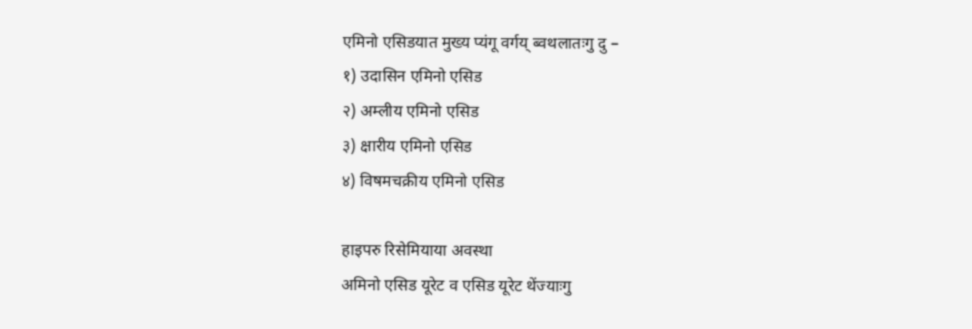एमिनो एसिडयात मुख्य प्यंगू वर्गय् ब्वथलातःगु दु –
१) उदासिन एमिनो एसिड
२) अम्लीय एमिनो एसिड
३) क्षारीय एमिनो एसिड
४) विषमचक्रीय एमिनो एसिड

हाइपरु रिसेमियाया अवस्था
अमिनो एसिड यूरेट व एसिड यूरेट थेंज्याःगु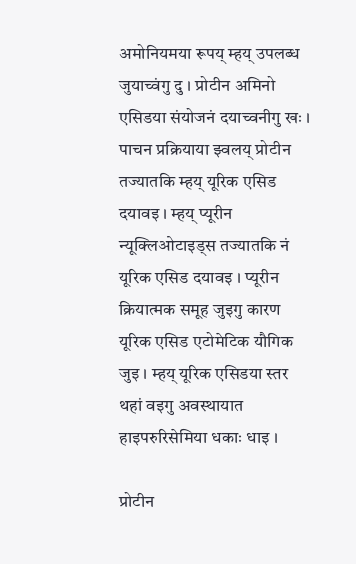अमोनियमया रूपय् म्हय् उपलब्ध जुयाच्वंगु दु । प्रोटीन अमिनो एसिडया संयोजनं दयाच्वनीगु खः । पाचन प्रक्रियाया झ्वलय् प्रोटीन तज्यातकि म्हय् यूरिक एसिड दयावइ । म्हय् प्यूरीन न्यूक्लिओटाइड्स तज्यातकि नं यूरिक एसिड दयावइ । प्यूरीन क्रियात्मक समूह जुइगु कारण यूरिक एसिड एटोमेटिक यौगिक जुइ । म्हय् यूरिक एसिडया स्तर थहां वइगु अवस्थायात हाइपरुरिसेमिया धकाः धाइ ।

प्रोटीन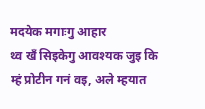मदयेक मगाःगु आहार
थ्व खँ सिइकेगु आवश्यक जुइ कि म्हं प्रोटीन गनं वइ, अले म्हयात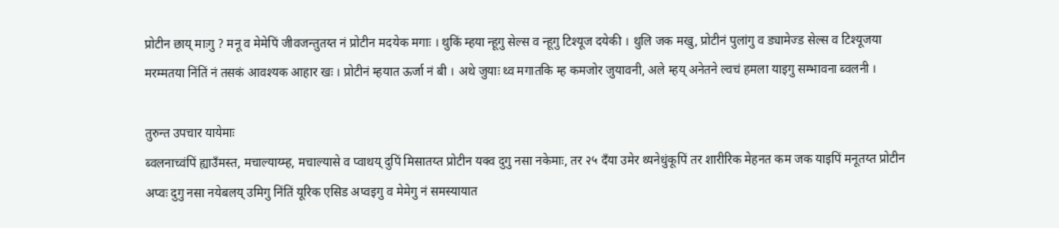प्रोटीन छाय् माःगु ? मनू व मेमेपिं जीवजन्तुतय्त नं प्रोटीन मदयेक मगाः । थुकिं म्हया न्हूगु सेल्स व न्हूगु टिश्यूज दयेकी । थुलि जक मखु, प्रोटीनं पुलांगु व ड्यामेज्ड सेल्स व टिश्यूजया मरम्मतया निंतिं नं तसकं आवश्यक आहार खः । प्रोटीनं म्हयात ऊर्जा नं बी । अथे जुयाः थ्व मगातकि म्ह कमजोर जुयावनी, अले म्हय् अनेतने ल्वचं हमला याइगु सम्भावना ब्वलनी ।

तुरुन्त उपचार यायेमाः
ब्वलनाच्वंपिं ह्याउँमस्त, मचाल्याय्म्ह, मचाल्यासे व प्वाथय् दुपिं मिसातय्त प्रोटीन यक्व दुगु नसा नकेमाः, तर २५ दँया उमेर थ्यनेधुंकूपिं तर शारीरिक मेहनत कम जक याइपिं मनूतय्त प्रोटीन अप्वः दुगु नसा नयेबलय् उमिगु निंतिं यूरिक एसिड अप्वइगु व मेमेगु नं समस्यायात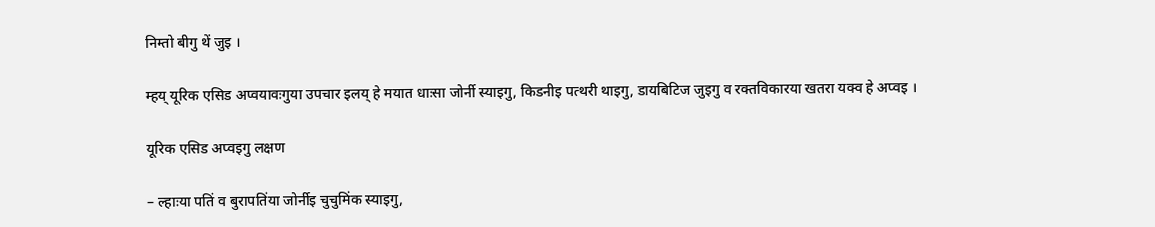निम्तो बीगु थें जुइ ।

म्हय् यूरिक एसिड अप्वयावःगुया उपचार इलय् हे मयात धाःसा जोर्नी स्याइगु, किडनीइ पत्थरी थाइगु, डायबिटिज जुइगु व रक्तविकारया खतरा यक्व हे अप्वइ ।

यूरिक एसिड अप्वइगु लक्षण

– ल्हाःया पतिं व बुरापतिंया जोर्नीइ चुचुमिंक स्याइगु,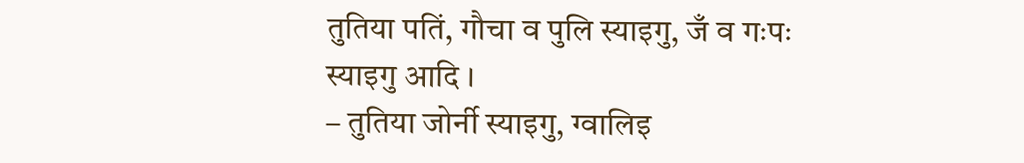तुतिया पतिं, गौचा व पुलि स्याइगु, जँ व गःपः स्याइगु आदि ।
– तुतिया जोर्नी स्याइगु, ग्वालिइ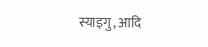स्याइगु, आदि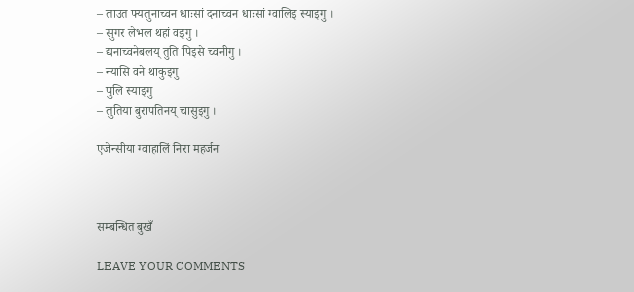– ताउत फ्यतुनाच्वन धाःसां दनाच्वन धाःसां ग्वालिइ स्याइगु ।
– सुगर लेभल थहां वइगु ।
– द्यनाच्वनेबलय् तुति पिइसे च्वनीगु ।
– न्यासि वने थाकुइगु
– पुलि स्याइगु
– तुतिया बुरापतिनय् चासुइगु ।

एजेन्सीया ग्वाहालिं निरा महर्जन



सम्बन्धित बुखँ

LEAVE YOUR COMMENTS